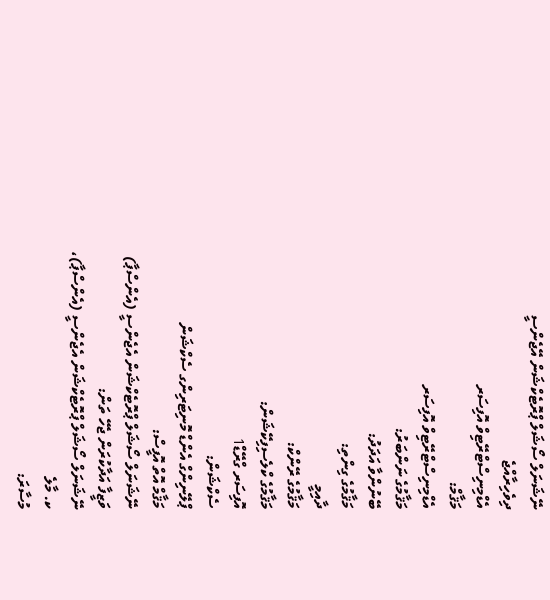ނޭޝަނަލް ސޯޝަލް ޕްރޮޓެކްޝަން އޭޖެންސީ
ދިވެހިރާއްޖެ
އެޑްމިނިސްޓްރޭޓިވް އޮފިސަރ
މަޤާމް:
އެޑްމިނިސްޓްރޭޓިވް އޮފިސަރ
މަޤާމުގެ ނަންބަރު:
ބޭނުންވާ އަދަދު:
މަޤާމުގެ ގިންތި:
ދާއިމީ
މަޤާމުގެ ރޭންކް:
މަޤާމުގެ ކްލެސިފިކޭޝަން:
އޮފިސަރ ގްރޭޑް1
ސެކްޝަން:
ޕްލޭނިންގް އެންޑް މޮނިޓަރިންގ ސެކްޝަން
މަޤާމް އޮތް އޮފީސް:
ނޭޝަނަލް ސޯޝަލް ޕްރޮޓެކްޝަން އެޖެންސީ (އެންސްޕާ)
ވަޒީފާ އަދާކުރަން ޖެހޭ ތަން:
ނޭޝަނަލް ސޯޝަލް ޕްރޮޓެކްޝަން އެޖެންސީ (އެންސްޕާ)، ކ. މާލެ
މުސާރަ: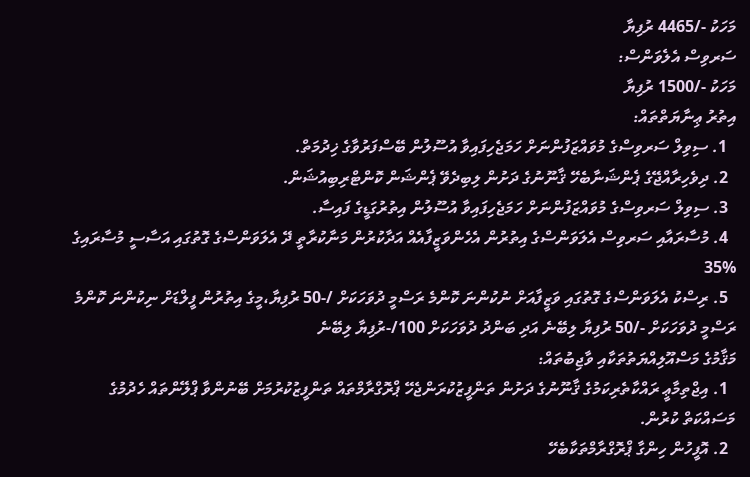މަހަކު -/4465 ރުފިޔާ
ސަރވިސް އެލެވަންސް:
މަހަކު -/1500 ރުފިޔާ
އިތުރު ޢިނާޔަތްތައް:
  1. ސިވިލް ސަރވިސްގެ މުވައްޒަފުންނަށް ހަމަޖެހިފައިވާ އުސޫލުން ބޭސްފަރުވާގެ ޚިދުމަތް.
  2. ދިވެހިރާއްޖޭގެ ޕެންޝަނާބެހޭ ޤާނޫނުގެ ދަށުން ލިބިދެވޭ ޕެންޝަން ކޮންޓްރިބިއުޝަން.
  3. ސިވިލް ސަރވިސްގެ މުވައްޒަފުންނަށް ހަމަޖެހިފައިވާ އުސޫލުން އިތުރުގަޑީގެ ފައިސާ.
  4. މުސާރައާއި ސަރވިސް އެލަވަންސްގެ އިތުރުން އެހެންވަޒީފާއެއް އަދާކުރުން މަނާކުރާތީ ދޭ އެލަވަންސްގެ ގޮތުގައި އަސާސީ މުސާރައިގެ %35
  5. ރިސްކު އެލަވަންސްގެ ގޮތުގައި ވަޒީފާއަށް ނުކުންނަ ކޮންމެ ރަސްމީ ދުވަހަކަށް /-50 ރުފިޔާ،މީގެ އިތުރުން ފީލްޑަށް ނިކުންނަ ކޮންމެ ރަސްމީ ދުވަހަކަށް -/50 ރުފިޔާ ލިބޭނެ އަދި ބަންދު ދުވަހަކަށް 100/-ރުފިޔާ ލިބޭނެ
މަޤާމުގެ މަސްއޫލިއްޔަތުތަކާއި ވާޖިބުތައް:
  1. އިޖްތިމާޢީ ރައްކާތެރިކަމުގެ ޤާނޫނުގެ ދަށުން ތަންފީޒުކުރަންޖެހޭ ޕްރޮގްރާމްތައް ތަންފީޒުކުރުމަށް ބޭނުންވާ ޕްލޭންތައް ހެދުމުގެ މަސައްކަތް ކުރުން.
  2. އޮފީހުން ހިންގާ ޕްރޮގްރާމްތަކާބެހޭ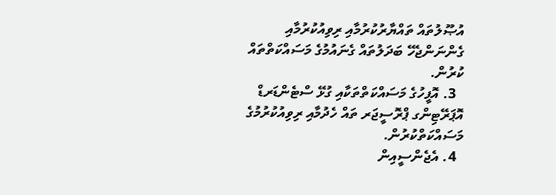އުޞޫލުތައް ތައްޔާރުކުރުމާއި ރިވިއުކުރުމާއި ގެންނަންޖެހޭ ބަދަލުތައް ގެނައުމުގެ މަސައްކަތްތައް ކުރުން.
  3. އޮފީހުގެ މަސައްކަތްތަކާއި ގުޅޭ ސްޓެންޑަރޑް އޮޕަރޭޓިންގ ޕްރޮސީޖަރ ތައް ހެދުމާއި ރިވިއުކުރުމުގެ މަސައްކަތްކުރުން.
  4. އެޖެންސީއިން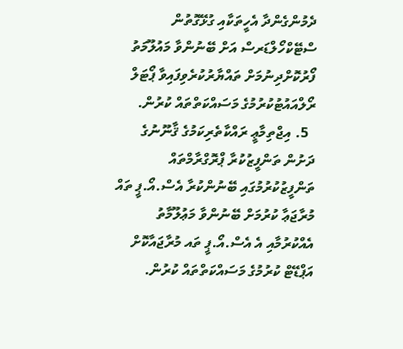ދެމުންގެންދާ އެހީތަކާއި ގުޅޭގޮތުން ސްޓޭކްހޯލްޑަރސް އަށް ބޭނުންވާ މައުލޫމަތު ފޯރުކޮށްދިނުމަށް ތައްޔާރުކުރެވިފައިވާ ޕޯޓަލް ރޯލްއައުޓުކުރުމުގެ މަސައްކަތްތައް ކުރުން.
  5. އިޖްތިމާޢީ ރައްކާތެރިކަމުގެ ޤާނޫނުގެ ދަށުން ތަންފީޒުކުރާ ޕްރޮގްރާމްތައް ތަންފީޒުކުރުމުގައި ބޭނުންކުރާ އެސް.އޯ.ޕީ ތައް މުރާޖަޢާ ކުރުމަށް ބޭނުންވާ މަޢުލޫމާތު އެއްކުރުމާއި އެ އެސް.އޯ.ޕީ ތައ މުރާޖައާކޮށް އަޕްޑޭޓް ކުރުމުގެ މަސައްކަތްތައް ކުރުން.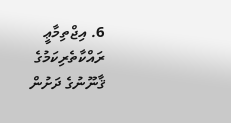6. އިޖްތިމާޢީ ރައްކާތެރިކަމުގެ ޤާނޫނުގެ ދަށުން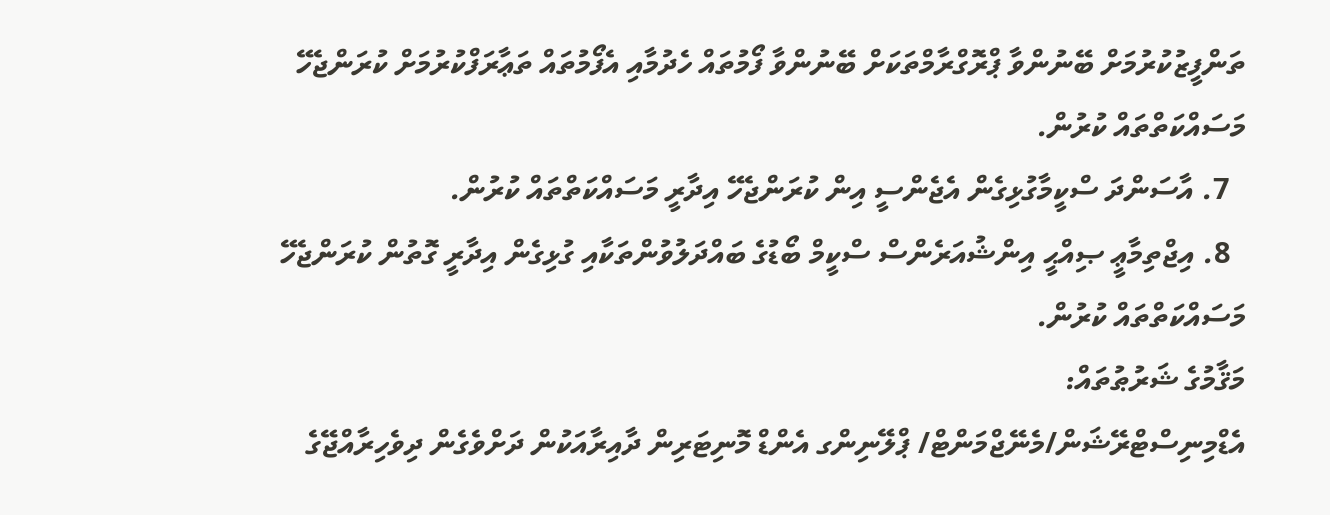ތަންފީޒުކުރުމަށް ބޭނުންވާ ޕްރޮގްރާމްތަކަށް ބޭނުންވާ ފޯމުތައް ހެދުމާއި އެފޯމުތައް ތަޢާރަފްކުރުމަށް ކުރަންޖެހޭ މަސައްކަތްތައް ކުރުން.
  7. އާސަންދަ ސްކީމާގުޅިގެން އެޖެންސީ އިން ކުރަންޖެހޭ އިދާރީ މަސައްކަތްތައް ކުރުން.
  8. އިޖްތިމާޢީ ޞިއްޙީ އިންޝުއަރެންސް ސްކީމް ބޯޑުގެ ބައްދަލުވުންތަކާއި ގުޅިގެން އިދާރީ ގޮތުން ކުރަންޖެހޭ މަސައްކަތްތައް ކުރުން.
މަޤާމުގެ ޝަރުޠުތައް:
އެޑްމިނިސްޓްރޭޝަން/މެނޭޖްމަންޓް/ ޕްލޭނިންގ އެންޑް މޮނިޓަރިން ދާއިރާއަކުން ދަށްވެގެން ދިވެހިރާއްޖޭގެ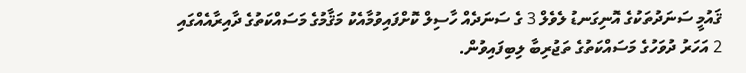ޤައުމީ ސަނަދުތަކުގެ އޮނިގަނޑު ލެވެލް 3 ގެ ސަނަދެއް ހާސިލް ކޮށްފައިވުމާއެކު މަޤާމުގެ މަސައްކަތުގެ ދާއިރާއެއްގައި 2 އަހަރު ދުވަހުގެ މަސައްކަތުގެ ތަޖުރިބާ ލިބިފައިވުން.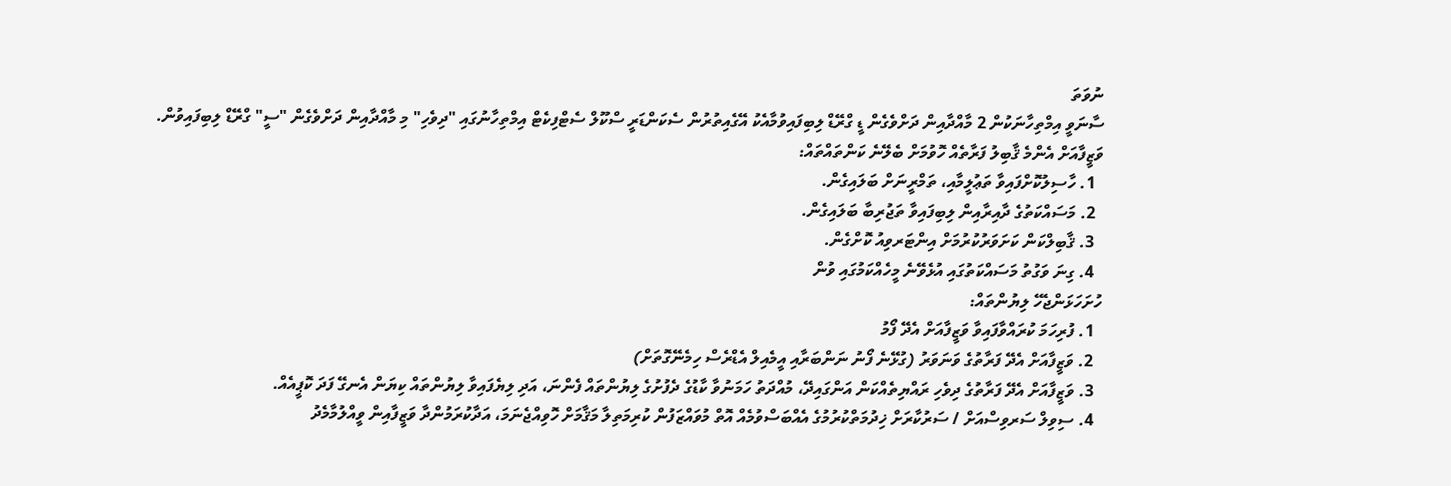ނުވަތަ
ސާނަވީ އިމްތިހާނަކުން 2 މާއްދާއިން ދަށްވެގެން ޑީ ގްރޭޑް ލިބިފައިވުމާއެކު އޭގެއިތުރުން ސެކަންޑަރީ ސްކޫލް ސެޓްފިކެޓް އިމްތިހާނުގައި "ދިވެހި" މި މާއްދާއިން ދަށްވެގެން "ސީ" ގްރޭޑް ލިބިފައިވުން.
ވަޒީފާއަށް އެންމެ ޤާބިލު ފަރާތެއް ހޮވުމަށް ބެލޭނެ ކަންތައްތައް:
  1. ހާސިލުކޮށްފައިވާ ތަޢުލީމާއި، ތަމްރީނަށް ބަލައިގެން.
  2. މަސައްކަތުގެ ދާއިރާއިން ލިބިފައިވާ ތަޖުރިބާ ބަލައިގެން.
  3. ޤާބިލްކަން ކަށަވަރުކުރުމަށް އިންޓަރވިއު ކޮށްގެން.
  4. ގިނަ ވަގުތު މަސައްކަތުގައި އުޅެވޭނެ މީހެއްކަމުގައި ވުން
ހުށަހަޅަންޖެހޭ ލިޔުންތައް:
  1. ފުރިހަމަ ކުރައްވާފައިވާ ވަޒީފާއަށް އެދޭ ފޯމު
  2. ވަޒީފާއަށް އެދޭ ފަރާތުގެ ވަނަވަރު (ގުޅޭނެ ފޯނު ނަންބަރާއި އީމެއިލް އެޑްރެސް ހިމެނޭގޮތަށް)
  3. ވަޒީފާއަށް އެދޭ ފަރާތުގެ ދިވެހި ރައްޔިތެއްކަން އަންގައިދޭ، މުއްދަތު ހަމަނުވާ ކާޑުގެ ދެފުށުގެ ލިޔުންތައް ފެންނަ، އަދި ލިޔެފައިވާ ލިޔުންތައް ކިޔަން އެނގޭ ފަދަ ކޮޕީއެއް.
  4. ސިވިލް ސަރވިސްއަށް / ސަރުކާރަށް ޚިދުމަތްކުރުމުގެ އެއްބަސްވުމެއް އޮތް މުވައްޒަފުން ކުރިމަތިލާ މަޤާމަށް ހޮވިއްޖެނަމަ، އަދާކުރަމުންދާ ވަޒީފާއިން ވީއްލުމާމެދު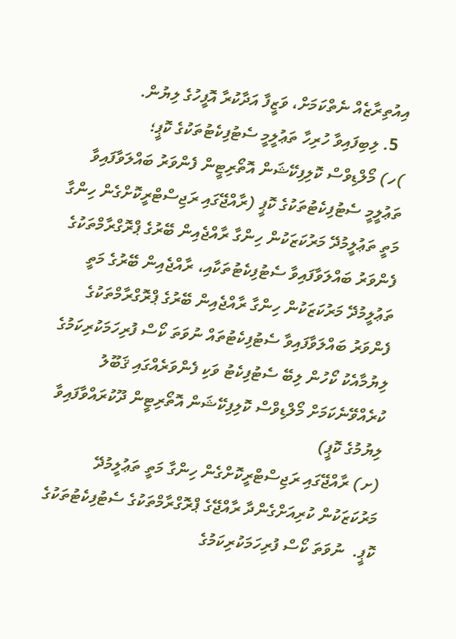އިއުތިރާޒެއް ނެތްކަމަށް، ވަޒީފާ އަދާކުރާ އޮފީހުގެ ލިޔުން.
  5. ލިބިފައިވާ ހުރިހާ ތަޢުލީމީ ސެޓުފިކެޓުތަކުގެ ކޮޕީ؛
)ހ) މޯލްޑިވްސް ކޮލިފިކޭޝަން އޮތޯރިޓީން ފެންވަރު ބައްލަވާފައިވާ ތަޢުލީމީ ސެޓުފިކެޓުތަކުގެ ކޮޕީ (ރާއްޖޭގައި ރަޖިސްޓްރީކޮށްގެން ހިންގާ މަތީ ތަޢުލީމުދޭ މަރުކަޒަކުން ހިންގާ ރާއްޖެއިން ބޭރުގެ ޕްރޮގްރާމްތަކުގެ ފެންވަރު ބައްލަވާފައިވާ ސެޓުފިކެޓުތަކާއި، ރާއްޖެއިން ބޭރުގެ މަތީ ތަޢުލީމުދޭ މަރުކަޒަކުން ހިންގާ ރާއްޖެއިން ބޭރުގެ ޕްރޮގްރާމްތަކުގެ ފެންވަރު ބައްލަވާފައިވާ ސެޓުފިކެޓުތައް ނުވަތަ ކޯސް ފުރިހަމަކުރިކަމުގެ ލިޔުމާއެކު ކޯހުން ލިބޭ ސެޓުފިކެޓު ވަކި ފެންވަރެއްގައި ޤަބޫލު ކުރެއްވޭނެކަމަށް މޯލްޑިވްސް ކޮލިފިކޭޝަން އޮތޯރިޓީން ދޫކުރައްވާފައިވާ ލިޔުމުގެ ކޮޕީ)
(ށ) ރާއްޖޭގައި ރަޖިސްޓްރީކޮށްގެން ހިންގާ މަތީ ތަޢުލީމުދޭ މަރުކަޒަކުން ކުރިއަށްގެންދާ ރާއްޖޭގެ ޕްރޮގްރާމްތަކުގެ ސެޓުފިކެޓުތަކުގެ ކޮޕީ.  ނުވަތަ ކޯސް ފުރިހަމަކުރިކަމުގެ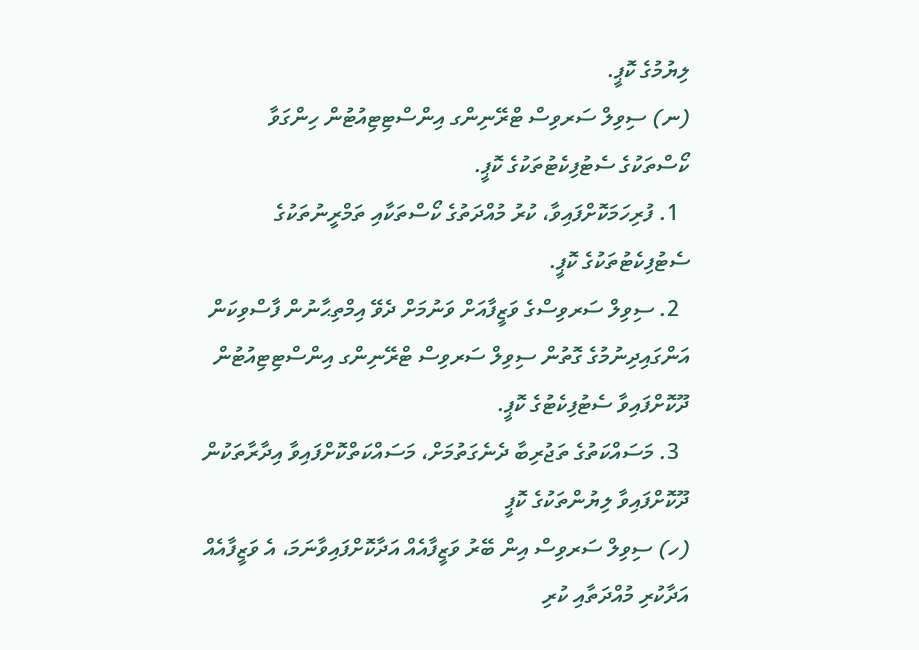ލިޔުމުގެ ކޮޕީ.
(ނ) ސިވިލް ސަރވިސް ޓްރޭނިންގ އިންސްޓިޓިއުޓުން ހިންގަވާ ކޯސްތަކުގެ ސެޓުފިކެޓުތަކުގެ ކޮޕީ.
  1. ފުރިހަމަކޮށްފައިވާ، ކުރު މުއްދަތުގެ ކޯސްތަކާއި ތަމްރީނުތަކުގެ ސެޓުފިކެޓުތަކުގެ ކޮޕީ.
  2. ސިވިލް ސަރވިސްގެ ވަޒީފާއަށް ވަނުމަށް ދެވޭ އިމްތިޙާނުން ފާސްވިކަން އަންގައިދިނުމުގެ ގޮތުން ސިވިލް ސަރވިސް ޓްރޭނިންގ އިންސްޓިޓިއުޓުން ދޫކޮށްފައިވާ ސެޓުފިކެޓުގެ ކޮޕީ.
  3. މަސައްކަތުގެ ތަޖުރިބާ ދެނެގަތުމަށް، މަސައްކަތްކޮށްފައިވާ އިދާރާތަކުން ދޫކޮށްފައިވާ ލިޔުންތަކުގެ ކޮޕީ
(ހ) ސިވިލް ސަރވިސް އިން ބޭރު ވަޒީފާއެއް އަދާކޮށްފައިވާނަމަ، އެ ވަޒީފާއެއް އަދާކުރި މުއްދަތާއި ކުރި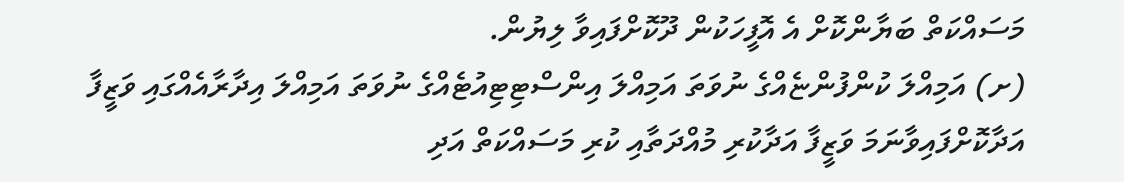މަސައްކަތް ބަޔާންކޮށް އެ އޮފީހަކުން ދޫކޮށްފައިވާ ލިޔުން.
(ށ) އަމިއްލަ ކުންފުންޏެއްގެ ނުވަތަ އަމިއްލަ އިންސްޓިޓިއުޓެއްގެ ނުވަތަ އަމިއްލަ އިދާރާއެއްގައި ވަޒީފާ އަދާކޮށްފައިވާނަމަ ވަޒީފާ އަދާކުރި މުއްދަތާއި ކުރި މަސައްކަތް އަދި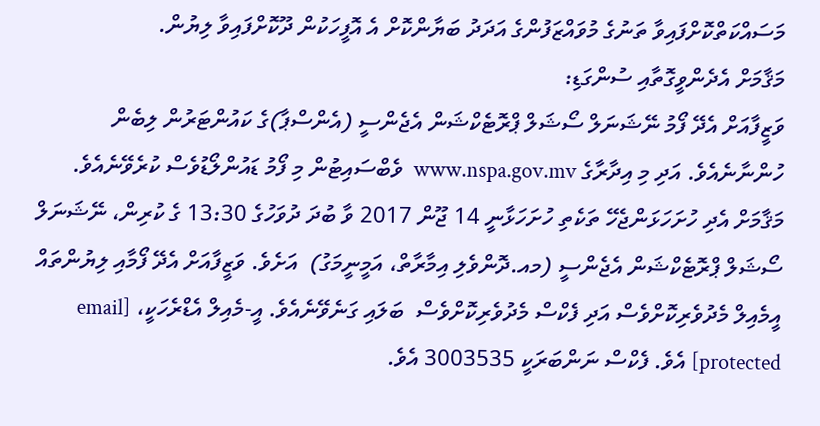މަސައްކަތްކޮށްފައިވާ ތަނުގެ މުވައްޒަފުންގެ އަދަދު ބަޔާންކޮށް އެ އޮފީހަކުން ދޫކޮށްފައިވާ ލިޔުން.
މަޤާމަށް އެދެންވީގޮތާއި ސުންގަޑި:
ވަޒީފާއަށް އެދޭ ފޯމު ނޭޝަނަލް ސޯޝަލް ޕްރޮޓެކްޝަން އެޖެންސީ (އެންސްޕާ)ގެ ކައުންޓަރުން ލިބެން ހުންނާނެއެވެ. އަދި މި އިދާރާގެ www.nspa.gov.mv  ވެބްސައިޓުން މި ފޯމު ޑައުންލޯޑުވެސް ކުރެވޭނެއެވެ. މަޤާމަށް އެދި ހުށަހަޅަންޖެހޭ ތަކެތި ހުށަހަޅާނީ 14 ޖޫން 2017 ވާ ބުދަ ދުވަހުގެ 13:30 ގެ ކުރިން، ނޭޝަނަލް ސޯޝަލް ޕްރޮޓެކްޝަން އެޖެންސީ (މއ.ދޮންވެލި އިމާރާތް، އަމީނީމަގު)  އަށެވެ. ވަޒީފާއަށް އެދޭ ފޯމާއި ލިޔުންތައް އީމެއިލް މެދުވެރިކޮށްވެސް އަދި ފެކްސް މެދުވެރިކޮށްވެސް  ބަލައި ގަނެވޭނެއެވެ. އީ-މެއިލް އެޑްރެހަކީ، [email protected] އެވެ. ފެކްސް ނަންބަރަކީ 3003535 އެވެ.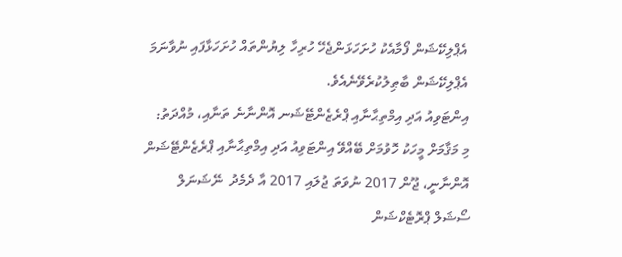އެޕްލިކޭޝަން ފޯމާއެކު ހުށަހަޅަންޖެހޭ ހުރިހާ ލިޔުންތައް ހުށަހަޅާފައި ނުވާނަމަ އެޕްލިކޭޝަން ބާޠިލުކުރެވޭނެއެވެ.
އިންޓަވިއު އަދި އިމްތިޙާނާއި ޕްރެޒެންޓޭޝަނ އޮންނާނެ ތަނާއި، މުއްދަތު:
މި މަޤާމަށް މީހަކު ހޮވުމަށް ބޭއްވޭ އިންޓަވިއު އަދި އިމްތިޙާނާއި ޕްރެޒެންޓޭޝަން އޮންނާނީ، ޖޫން 2017 ނުވަތަ ޖުލައި 2017 އާ ދެމެދު  ނޭޝަނަލް ސޯޝަލް ޕްރޮޓެކްޝަން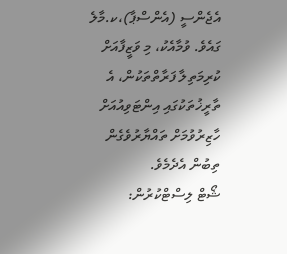އެޖެންސީ (އެންސްޕާ)،ކ.މާލެ ގައެވެ. ވުމާއެކު، މި ވަޒީފާއަށް ކުރިމަތިލާ ފަރާތްތަކުން، އެ ތާރީޚުތަކުގައި އިންޓަވިއުއަށް ހާޒިރުވުމަށް ތައްޔާރުވެގެން ތިބުން އެދެމެވެ.
ޝޯޓް ލިސްޓްކުރުން: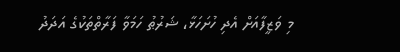މި ވަޒީފާއަށް އެދި ހުށަހަޅާ، ޝަރުޠު ހަމަވާ ފަރާތްތަކުގެ އަދަދު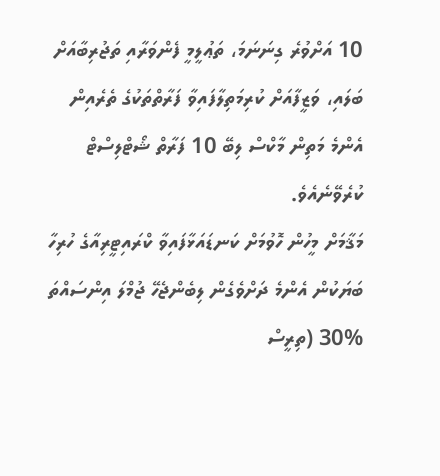10 އަށްވުރެ ގިނަނަމަ، ތަޢުލީމީ ފެންވަރާއި ތަޖުރިބާއަށް ބަލައި، ވަޒީފާއަށް ކުރިމަތިލާފައިވާ ފަރާތްތަކުގެ ތެރެއިން އެންމެ މަތިން މާކްސް ލިބޭ 10 ފަރާތް ޝޯޓްލިސްޓް ކުރެވޭނެއެވެ.
މަޤާމަށް މީހުން ހޮވުމަށް ކަނޑައަޅާފައިވާ ކްރައިޓީރިއާގެ ހުރިހާ ބަޔަކުން އެންމެ ދަށްވެގެން ލިބެންޖެހޭ ޖުމްލަ އިންސައްތަ
30% (ތިރީސް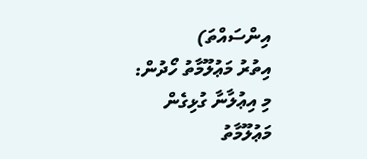އިންސައްތަ)
އިތުރު މަޢުލޫމާތު ހޯދުން:
މި އިޢުލާނާ ގުޅިގެން މަޢުލޫމާތު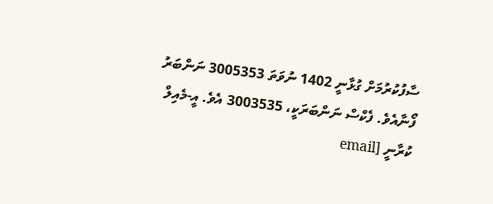ސާފުކުރުމަށް ގުޅާނީ 1402 ނުވަތަ 3005353 ނަންބަރު ފޯނާއެވެ. ފެކްސް ނަންބަރަކީ، 3003535 އެވެ. އީ-މެއިލް ކުރާނީ [email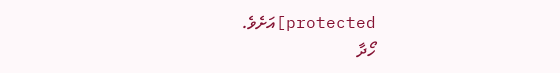protected]އަށެވެ.
ހޯދާ